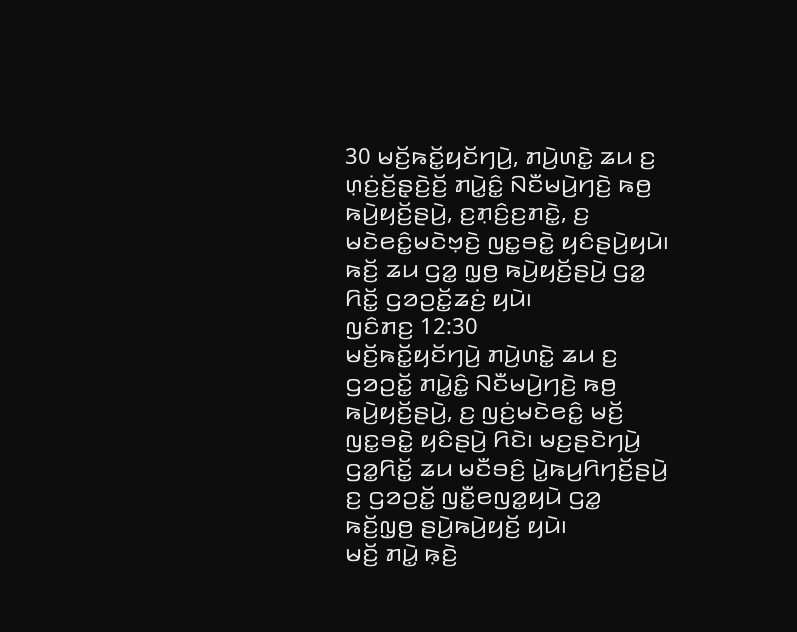30 ꤗꤢꤩ꤬ꤒꤢꤩ꤭ꤟꤢꤩꤚꤣꤧ꤬, ꤊꤣꤧ꤬ꤛꤢꤧ꤭ ꤘꤣ ꤢ꤬ ꤛ꤫ꤢꤦ꤬ꤢꤩ꤬ꤔ꤫ꤢꤧ꤬ꤢꤩ꤬ ꤊꤣꤧ꤭ꤢꤨ꤭ ꤡꤢꤪꤗꤣꤧ꤬ꤚꤢꤧ꤬ ꤒꤥ꤬ ꤒꤣꤧ꤬ꤟꤢꤩ꤬ꤔꤣꤧ꤬, ꤢ꤬ꤊ꤫ꤢꤨ꤬ꤢ꤬ꤊꤢꤧ꤭, ꤢ꤬ ꤗꤢꤧꤕꤢꤨ꤭ꤗꤢꤧꤠ꤫ꤢꤧ꤬ ꤜꤢ꤭ꤋꤢꤧ꤭ ꤟꤢꤨꤔꤣꤧ꤬ꤟꤣꤧ꤯ ꤒꤢꤩ꤬ ꤘꤣ ꤞꤤ꤭ ꤜ꤫ꤥ꤬ ꤒꤣꤧ꤬ꤟꤢꤩ꤬ꤔꤣꤧ꤬ ꤞꤤ꤭ ꤖꤢꤩ꤭ ꤞꤤꤑꤢꤩ꤭ꤘꤢꤦ꤬ ꤟꤣꤧ꤯
ꤜꤢꤨꤊꤢ꤬ 12:30
ꤗꤢꤩ꤬ꤒꤢꤩ꤭ꤟꤢꤩꤚꤣꤧ꤬ ꤊꤣꤧ꤬ꤛꤢꤧ꤭ ꤘꤣ ꤢ꤬ ꤞꤤꤑꤢꤩ꤭ ꤊꤣꤧ꤭ꤢꤨ꤭ ꤡꤢꤪꤗꤣꤧ꤬ꤚꤢꤧ꤬ ꤒꤥ꤬ ꤒꤣꤧ꤬ꤟꤢꤩ꤬ꤔꤣꤧ꤬, ꤢ꤬ ꤜꤢꤦ꤬ꤗꤢꤧꤕꤢꤨ꤭ ꤗꤢꤩ꤬ ꤜꤢ꤭ꤋꤢꤧ꤭ ꤟꤢꤨꤔꤣꤧ꤬ ꤖꤢꤧ꤯ ꤗꤢ꤬ꤔꤢꤧꤚꤣꤧ꤬ ꤞꤤ꤭ꤖꤢꤩ꤭ ꤘꤣ ꤗꤢꤪꤋꤢꤨ꤬ ꤣꤧ꤭ꤒꤣ꤬ꤖꤚꤢꤩ꤬ꤔꤣꤧ꤬ ꤢ꤬ ꤞꤤꤑꤢꤩ꤭ ꤜꤢꤪ꤭ꤕꤜꤤ꤭ꤟꤣꤧ ꤞꤤ꤭ ꤒꤢꤩ꤬ꤜ꤫ꤥ꤬ ꤔꤣꤧ꤬ꤒꤣꤧ꤬ꤟꤢꤩ꤬ ꤟꤣꤧ꤯
ꤗꤢꤩ꤬ ꤊꤣꤧ꤭ ꤒ꤫ꤢꤧ꤬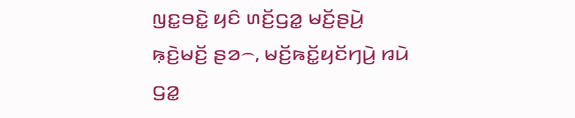ꤜꤢ꤭ꤋꤢꤧ꤭ ꤟꤢꤨ ꤛꤢꤩ꤬ꤞꤤ꤭ ꤗꤢꤩ꤬ꤔꤣꤧ꤬ ꤒ꤫ꤢꤧ꤬ꤗꤢꤩ꤬ ꤔꤤ꤮, ꤗꤢꤩ꤬ꤒꤢꤩ꤭ꤟꤢꤩꤚꤣꤧ꤬ ꤙꤣꤧ ꤞꤤ꤭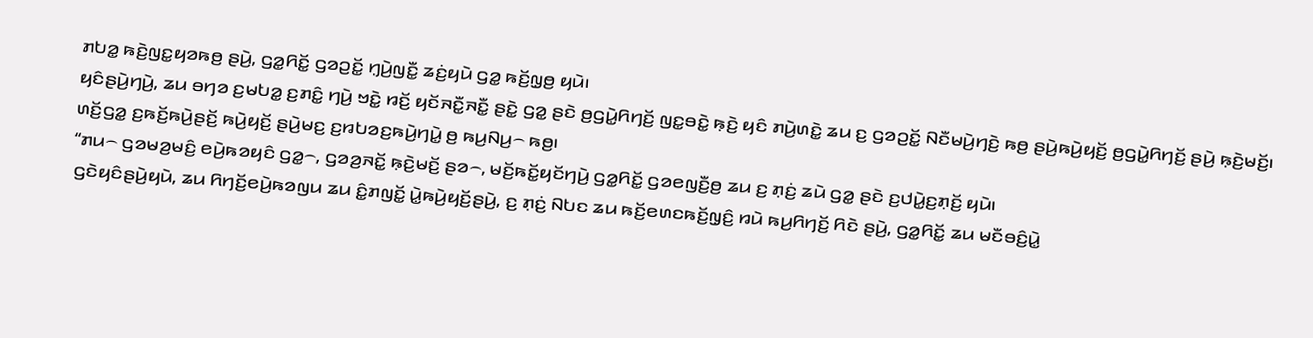ꤊꤝꤤ꤭ ꤒꤢꤧ꤬ꤜꤢ꤭ꤟꤤꤒꤥ꤬ ꤔꤣꤧ꤬, ꤞꤤ꤭ꤖꤢꤩ꤭ ꤞꤤꤑꤢꤩ꤭ ꤚ꤫ꤣꤧ꤬ꤜꤢꤪ꤭ ꤘꤢꤦ꤬ꤟꤣꤧ ꤞꤤ꤭ ꤒꤢꤩ꤬ꤜ꤫ꤥ꤬ ꤟꤣꤧ꤯
ꤟꤢꤨꤔꤣꤧ꤬ꤚꤣꤧ꤬, ꤘꤣ ꤋꤚꤤ ꤢ꤬ꤗꤝꤤ꤭ ꤢ꤬ꤊꤢꤨ꤭ ꤚꤣꤧ꤬ ꤠꤢꤧ꤭ ꤙꤢꤩ꤬ ꤟꤢꤩꤏꤢꤪ꤭ꤏꤢꤪ꤭ ꤔꤢꤧ꤭ ꤞꤤ꤭ ꤔꤢꤧ ꤥ꤬ꤞꤣꤧ꤭ꤖꤚꤢꤩ꤬ ꤜꤢ꤭ꤋꤢꤧ꤭ ꤒ꤫ꤢꤧ꤬ ꤟꤢꤨ ꤊꤣꤧ꤬ꤛꤢꤧ꤭ ꤘꤣ ꤢ꤬ ꤞꤤꤑꤢꤩ꤭ ꤡꤢꤪꤗꤣꤧ꤬ꤚꤢꤧ꤬ ꤒꤥ꤬ ꤔꤣꤧ꤬ꤒꤣꤧ꤬ꤟꤢꤩ꤬ ꤥ꤬ꤞꤣꤧ꤭ꤖꤚꤢꤩ꤬ ꤔꤣꤧ꤬ ꤒ꤫ꤢꤧ꤬ꤗꤢꤩ꤬꤯ ꤛꤢꤩ꤬ꤞꤤ꤭ ꤢ꤬ꤒꤢꤩ꤬ꤒꤣꤧ꤬ꤔꤢꤩ꤬ ꤒꤣꤧ꤬ꤟꤢꤩ꤬ ꤔꤣꤧ꤬ꤗꤢ꤬ ꤢ꤬ꤙꤝꤤꤢ꤬ꤒꤣꤧ꤬ꤚꤣꤧ꤭ ꤥ꤬ ꤒꤣ꤬ꤡꤣ꤬꤮ ꤒꤥ꤬꤯
“ꤊꤣ꤮ ꤞꤤꤗꤤ꤬ꤗꤢꤨ꤬ ꤕꤣꤧ꤬ꤒꤤꤟꤢꤨ ꤞꤤ꤭꤮, ꤞꤤꤤ꤬ꤏꤢꤩ꤭ ꤒ꤫ꤢꤧ꤬ꤗꤢꤩ꤬ ꤔꤤ꤮, ꤗꤢꤩ꤬ꤒꤢꤩ꤭ꤟꤢꤩꤚꤣꤧ꤬ ꤞꤤ꤭ꤖꤢꤩ꤭ ꤞꤤꤕꤜꤢꤪ꤬ꤥ꤬ ꤘꤣ ꤢ꤬ ꤊ꤫ꤢꤦ꤬ ꤘꤣꤧ ꤞꤤ꤭ ꤔꤢꤧ ꤢ꤬ꤓꤣꤧ꤭ꤢ꤬ꤊ꤫ꤢꤩ꤬ ꤟꤣꤧ꤯
ꤞꤢꤧꤟꤢꤨꤔꤣꤧ꤬ꤟꤣꤧ, ꤘꤣ ꤖꤚꤢꤩ꤬ꤕꤣꤧ꤬ꤒꤤꤜꤣ ꤘꤣ ꤢꤨ꤭ꤊꤜꤢꤩ꤭ ꤣꤧ꤭ꤒꤣꤧ꤬ꤟꤢꤩ꤬ꤔꤣꤧ꤬, ꤢ꤬ ꤊ꤫ꤢꤦ꤬ ꤡꤝꤢ ꤘꤣ ꤒꤢꤩ꤬ꤕꤛꤢꤒꤢꤩ꤬ꤜ꤫ꤢꤨ꤬ ꤙꤣꤧ ꤒꤣ꤬ꤖꤚꤢꤩ꤬ ꤖꤢꤧ ꤔꤣꤧ꤬, ꤞꤤ꤭ꤖꤢꤩ꤭ ꤘꤣ ꤗꤢꤪꤋꤢꤨ꤬ꤣꤧ꤭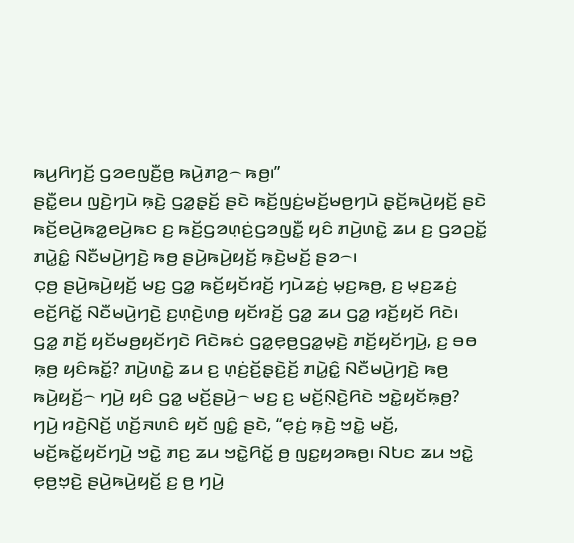ꤒꤣ꤬ꤖꤚꤢꤩ꤬ ꤞꤤꤕꤜꤢꤪ꤬ꤥ꤬ ꤒꤣꤧ꤬ꤊꤤ꤬꤮ ꤒꤥ꤬꤯”
ꤔꤢꤪ꤭ꤕꤣ ꤜꤢꤧ꤬ꤚꤣꤧ ꤒ꤫ꤢꤧ꤬ ꤞꤤ꤭ꤔ꤫ꤢꤩ꤬ ꤔꤢꤧ ꤒꤢꤩ꤬ꤜꤢꤦ꤬ꤗꤢꤩ꤬ꤗꤥ꤬ꤚꤣꤧ ꤔ꤫ꤢꤩ꤬ꤒꤣꤧ꤬ꤟꤢꤩ꤬ ꤔꤢꤧ ꤒꤢꤩ꤬ꤕꤣꤧ꤬ꤒꤤ꤭ꤕꤣꤧ꤬ꤒꤢ ꤢ꤬ ꤒꤢꤩ꤬ꤞꤤꤛ꤫ꤢꤦ꤬ꤞꤤꤜꤢꤪ꤭ ꤟꤢꤨ ꤊꤣꤧ꤬ꤛꤢꤧ꤭ ꤘꤣ ꤢ꤬ ꤞꤤꤑꤢꤩ꤭ ꤊꤣꤧ꤭ꤢꤨ꤭ ꤡꤢꤪꤗꤣꤧ꤬ꤚꤢꤧ꤬ ꤒꤥ꤬ ꤔꤣꤧ꤬ꤒꤣꤧ꤬ꤟꤢꤩ꤬ ꤒ꤫ꤢꤧ꤬ꤗꤢꤩ꤬ ꤔꤤ꤮꤯
ꤍ꤫ꤥ꤬ ꤔꤣꤧ꤬ꤒꤣꤧ꤬ꤟꤢꤩ꤬ ꤗꤢ꤬ ꤞꤤ꤭ ꤒꤢꤩ꤬ꤟꤢꤩꤙꤢꤩ꤬ ꤚꤣꤧꤘꤢꤦ꤬ ꤗ꤫ꤢ꤬ꤒꤥ꤬, ꤢ꤬ ꤗ꤫ꤢ꤬ꤘꤢꤦ꤬ ꤕꤢꤩ꤬ꤖꤢꤩ꤭ ꤡꤢꤪꤗꤣꤧ꤬ꤚꤢꤧ꤬ ꤢ꤬ꤛ꤫ꤢꤧ꤬ꤛꤥ꤬ ꤟꤢꤩꤙꤢꤩ꤬ ꤞꤤ꤭ ꤘꤣ ꤞꤤ꤭ ꤙꤢꤩ꤬ꤟꤢꤩ ꤖꤢꤧ꤯
ꤞꤤ꤭ ꤊꤢꤩ꤬ ꤟꤢꤩꤗꤥ꤬ꤟꤢꤩꤚꤢꤧ ꤖꤢꤧꤒꤢꤦ ꤞꤤ꤭ꤕ꤫ꤥ꤬ꤞꤤ꤭ꤗ꤫ꤢꤧ꤬ ꤊꤢꤩ꤬ꤟꤢꤩꤚꤣꤧ꤬, ꤢ꤬ ꤋꤥ ꤒ꤫ꤥ꤬ ꤟꤢꤨꤒꤢꤩ꤭? ꤊꤣꤧ꤬ꤛꤢꤧ꤭ ꤘꤣ ꤢ꤬ ꤛ꤫ꤢꤦ꤬ꤢꤩ꤬ꤔ꤫ꤢꤧ꤬ꤢꤩ꤬ ꤊꤣꤧ꤭ꤢꤨ꤭ ꤡꤢꤪꤗꤣꤧ꤬ꤚꤢꤧ꤬ ꤒꤥ꤬ ꤒꤣꤧ꤬ꤟꤢꤩ꤬꤮ ꤚꤣꤧ꤬ ꤟꤢꤨ ꤞꤤ꤭ ꤗꤢꤩ꤬ꤔꤣꤧ꤬꤮ ꤗꤢ꤬ ꤢ꤬ ꤗꤢꤩ꤬ꤡ꤫ꤢꤧ꤬ꤖꤢꤧ ꤠꤢꤧ꤭ꤟꤢꤩꤒ꤫ꤥ꤬?
ꤚꤣꤧ꤬ ꤙꤢꤧ꤬ꤡꤢꤩ꤬ ꤛꤢꤩ꤬ꤏꤛꤢꤨ ꤟꤢꤩ ꤜꤢꤨ꤭ ꤔꤢꤧ, “ꤕ꤫ꤢꤦ꤬ ꤒ꤫ꤢꤧ꤬ ꤠꤢꤧ꤭ ꤗꤢꤩ꤬, ꤗꤢꤩ꤬ꤒꤢꤩ꤭ꤟꤢꤩꤚꤣꤧ꤬ ꤠꤢꤧ꤭ ꤊꤢ꤬ ꤘꤣ ꤠꤢꤧ꤭ꤖꤢꤩ꤭ ꤥ꤬ ꤜꤢ꤭ꤟꤤꤒꤥ꤬꤯ ꤡꤝꤢ ꤘꤣ ꤠꤢꤧ꤭ ꤕ꤫ꤥ꤬ꤠ꤫ꤢꤧ꤬ ꤔꤣꤧ꤬ꤒꤣꤧ꤬ꤟꤢꤩ꤬ ꤢ꤬ ꤥ꤬ ꤚꤣꤧ꤬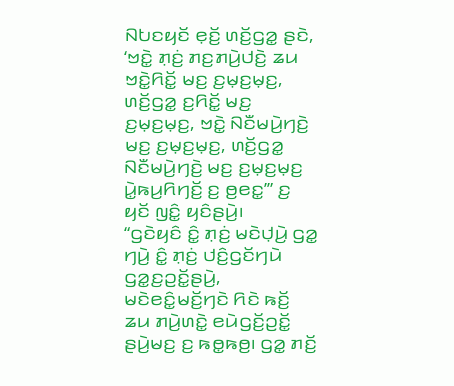ꤡꤝꤢꤟꤢꤩ ꤕ꤫ꤢꤩ꤬ ꤛꤢꤩ꤬ꤞꤤ꤭ ꤔꤢꤧ, ‘ꤠꤢꤧ꤭ ꤊ꤫ꤢꤦ꤬ ꤊꤢ꤬ꤊꤣꤧ꤬ꤓꤢꤧ꤬ ꤘꤣ ꤠꤢꤧ꤭ꤖꤢꤩ꤭ ꤗꤢ꤬ ꤢ꤬ꤗ꤫ꤢ꤬ꤗ꤫ꤢ꤬, ꤛꤢꤩ꤬ꤞꤤ꤭ ꤢ꤬ꤖꤢꤩ꤭ ꤗꤢ꤬ ꤢ꤬ꤗ꤫ꤢ꤬ꤗ꤫ꤢ꤬, ꤠꤢꤧ꤭ ꤡꤢꤪꤗꤣꤧ꤬ꤚꤢꤧ꤬ ꤗꤢ꤬ ꤢ꤬ꤗ꤫ꤢ꤬ꤗ꤫ꤢ꤬, ꤛꤢꤩ꤬ꤞꤤ꤭ ꤡꤢꤪꤗꤣꤧ꤬ꤚꤢꤧ꤬ ꤗꤢ꤬ ꤢ꤬ꤗ꤫ꤢ꤬ꤗ꤫ꤢ꤬ ꤣꤧ꤭ꤒꤣ꤬ꤖꤚꤢꤩ꤬ ꤢ꤬ ꤥ꤬ꤕꤢ꤭’” ꤢ꤬ ꤟꤢꤩ ꤜꤢꤨ꤭ ꤟꤢꤨꤔꤣꤧ꤬꤯
“ꤞꤢꤧꤟꤢꤨ ꤢꤨ꤭ ꤊ꤫ꤢꤦ꤬ ꤗꤢꤧꤓ꤫ꤣꤧ꤬ ꤞꤤ꤭ ꤚꤣꤧ꤬ ꤢꤨ꤭ ꤊ꤫ꤢꤦ꤬ ꤓꤢꤨ꤬ꤞꤢꤩꤚꤣꤧ ꤞꤤ꤭ꤢ꤬ꤑꤢꤩ꤭ꤔꤣꤧ꤬, ꤗꤢꤧꤕꤢꤨ꤭ꤗꤢꤩ꤬ꤚꤢꤧ ꤖꤢꤧ ꤒꤢꤩ꤬ ꤘꤣ ꤊꤣꤧ꤬ꤛꤢꤧ꤭ ꤕꤣꤧꤞꤢꤩ꤬ꤑꤢꤩ꤭ ꤔꤣꤧ꤬ꤗꤢ꤬ ꤢ꤬ ꤒꤥ꤭ꤒꤥ꤬꤯ ꤞꤤ꤭ ꤊꤢꤩ꤬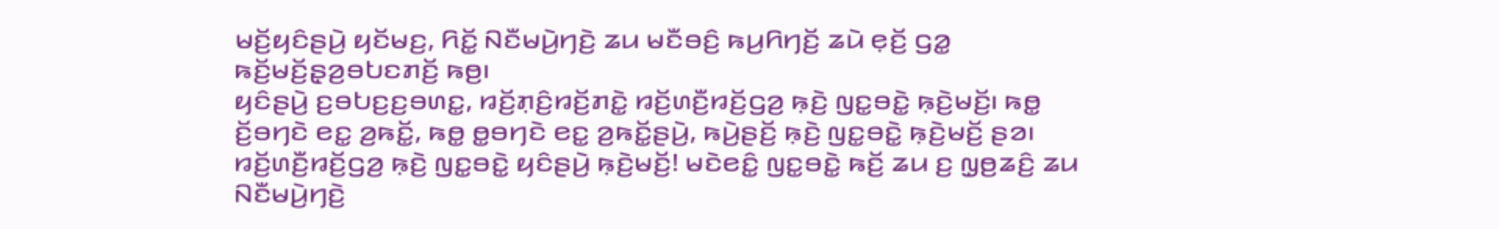ꤗꤢꤩ꤬ꤟꤢꤨꤔꤣꤧ꤬ ꤟꤢꤩꤗꤢ꤬, ꤖꤢꤩ꤭ ꤡꤢꤪꤗꤣꤧ꤬ꤚꤢꤧ꤬ ꤘꤣ ꤗꤢꤪꤋꤢꤨ꤬ ꤒꤣ꤬ꤖꤚꤢꤩ꤬ ꤘꤣꤧ ꤕ꤫ꤢꤩ꤬ ꤞꤤ꤭ ꤒꤢꤩ꤬ꤗꤢꤩ꤬ꤔ꤫ꤤ꤬ꤋꤝꤢꤊꤢꤩ꤬ ꤒꤥ꤬꤯
ꤟꤢꤨꤔꤣꤧ꤬ ꤢ꤬ꤋꤝꤢ꤬ꤢ꤬ꤋꤛꤢ꤭, ꤙꤢꤩ꤬ꤊ꤫ꤢꤨ꤬ꤙꤢꤩ꤬ꤊꤢꤧ꤭ ꤙꤢꤩ꤬ꤛꤢꤪ꤬ꤙꤢꤩ꤬ꤞꤤ꤬ ꤒ꤫ꤢꤧ꤬ ꤜꤢ꤭ꤋꤢꤧ꤭ ꤒ꤫ꤢꤧ꤬ꤗꤢꤩ꤬꤯ ꤒꤥ꤭ ꤢꤩ꤬ꤋꤚꤢꤧ ꤕꤢ꤭ ꤤ꤬ꤒꤢꤩ꤭, ꤒꤥ꤭ ꤥ꤭ꤋꤚꤢꤧ ꤕꤢ꤭ ꤤ꤬ꤒꤢꤩ꤭ꤔꤣꤧ꤬, ꤒꤣꤧ꤬ꤔꤢꤩ꤬ ꤒ꤫ꤢꤧ꤬ ꤜꤢ꤭ꤋꤢꤧ꤭ ꤒ꤫ꤢꤧ꤬ꤗꤢꤩ꤬ ꤔꤤ꤯
ꤙꤢꤩ꤬ꤛꤢꤪ꤬ꤙꤢꤩ꤬ꤞꤤ꤬ ꤒ꤫ꤢꤧ꤬ ꤜꤢ꤭ꤋꤢꤧ꤭ ꤟꤢꤨꤔꤣꤧ꤬ ꤒ꤫ꤢꤧ꤬ꤗꤢꤩ꤬! ꤗꤢꤧꤕꤢꤨ꤭ ꤜꤢ꤭ꤋꤢꤧ꤭ ꤒꤢꤩ꤬ ꤘꤣ ꤢ꤬ ꤜ꤫ꤥ꤬ꤘꤢꤨ꤬ ꤘꤣ ꤡꤢꤪꤗꤣꤧ꤬ꤚꤢꤧ꤬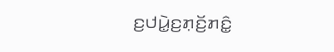ꤢ꤬ꤓꤣꤧ꤭ꤢ꤬ꤊ꤫ꤢꤩ꤬ꤊꤢꤨ꤭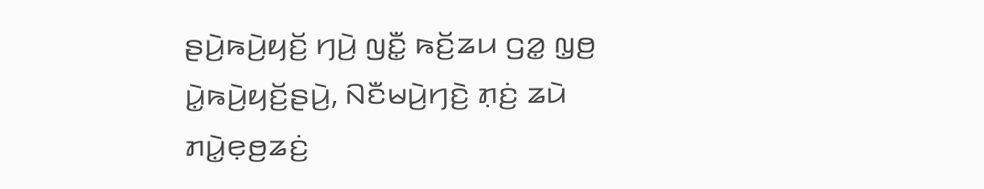ꤔꤣꤧ꤬ꤒꤣꤧ꤬ꤟꤢꤩ꤬ ꤚꤣꤧ꤬ ꤜꤢꤪ꤭ ꤒꤢꤩ꤬ꤘꤣ ꤞꤤ꤭ ꤜ꤫ꤥ꤬ ꤣꤧ꤭ꤒꤣꤧ꤬ꤟꤢꤩ꤬ꤔꤣꤧ꤬, ꤡꤢꤪꤗꤣꤧ꤬ꤚꤢꤧ꤬ ꤊ꤫ꤢꤦ꤬ ꤘꤣꤧ ꤊꤣꤧ꤭ꤕ꤫ꤥ꤬ꤘꤢꤦ꤬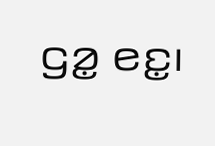ꤞꤤ꤭ ꤕꤢ꤭꤯